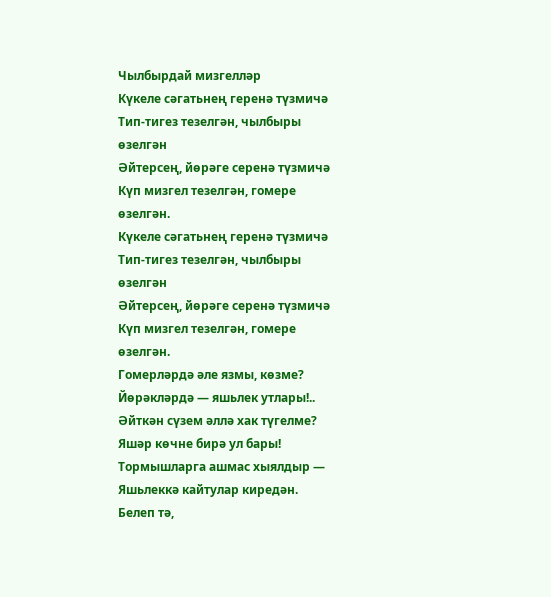Чылбырдай мизгелләр
Күкеле сәгатьнең геренә түзмичә
Тип-тигез тезелгән, чылбыры өзелгән
Әйтерсең, йөрәге серенә түзмичә
Күп мизгел тезелгән, гомере өзелгән.
Күкеле сәгатьнең геренә түзмичә
Тип-тигез тезелгән, чылбыры өзелгән
Әйтерсең, йөрәге серенә түзмичә
Күп мизгел тезелгән, гомере өзелгән.
Гомерләрдә әле язмы, көзме?
Йөрәкләрдә — яшьлек утлары!..
Әйткән сүзем әллә хак түгелме?
Яшәр көчне бирә ул бары!
Тормышларга ашмас хыялдыр —
Яшьлеккә кайтулар киредән.
Белеп тә,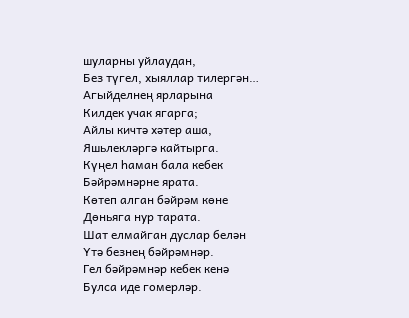шуларны уйлаудан,
Без түгел, хыяллар тилергән…
Агыйделнең ярларына
Килдек учак ягарга;
Айлы кичтә хәтер аша,
Яшьлекләргә кайтырга.
Күңел hаман бала кебек
Бәйрәмнәрне ярата.
Көтеп алган бәйрәм көне
Дөньяга нур тарата.
Шат елмайган дуслар белән
Үтә безнең бәйрәмнәр.
Гел бәйрәмнәр кебек кенә
Булса иде гомерләр.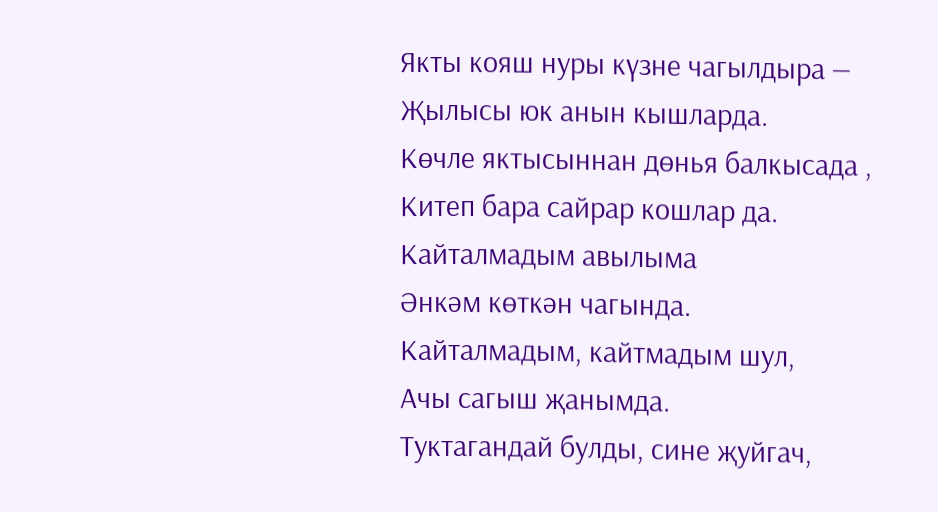Якты кояш нуры күзне чагылдыра —
Җылысы юк анын кышларда.
Көчле яктысыннан дөнья балкысада ,
Китеп бара сайрар кошлар да.
Кайталмадым авылыма
Әнкәм көткән чагында.
Кайталмадым, кайтмадым шул,
Ачы сагыш җанымда.
Туктагандай булды, сине җуйгач,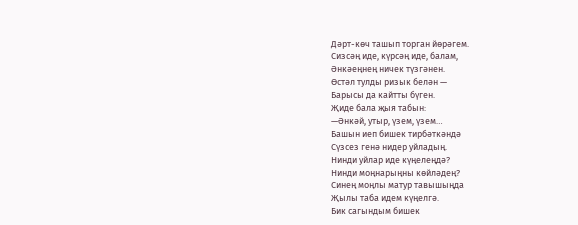Дәрт-көч ташып торган йөрәгем.
Сизсәң иде, күрсәң иде, балам,
Әнкәеңнең ничек түзгәнен.
Өстәл тулды ризык белән —
Барысы да кайтты бүген.
Җиде бала җыя табын:
—Әнкәй, утыр, үзем, үзем…
Башын иеп бишек тирбәткәндә
Сүзсез генә нидер уйладың.
Нинди уйлар иде күңелеңдә?
Нинди моңнарыңны көйләдең?
Синең моңлы матур тавышыңда
Җылы таба идем күңелгә.
Бик сагындым бишек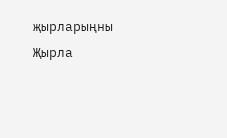җырларыңны
Җырла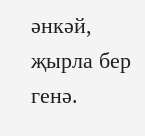әнкәй, җырла бер генә.